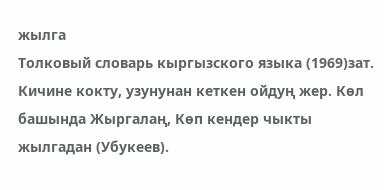жылга
Толковый словарь кыргызского языка (1969)зат. Кичине кокту, узунунан кеткен ойдуң жер. Көл башында Жыргалаң, Көп кендер чыкты жылгадан (Убукеев).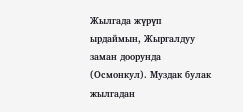Жылгада жүрүп ырдаймын, Жыргалдуу заман доорунда (Осмонкул). Муздак булак жылгадан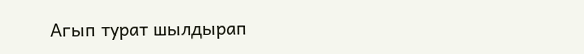Агып турат шылдырап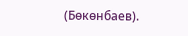(Бөкөнбаев).